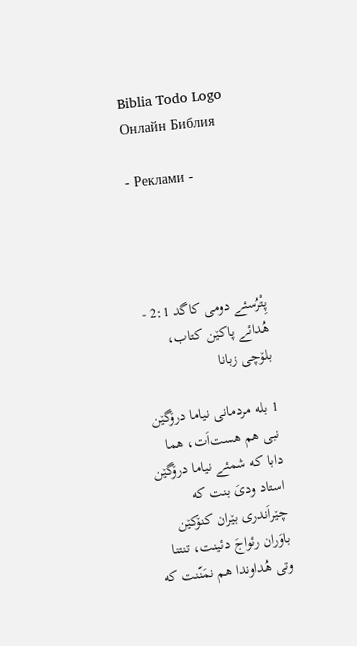Biblia Todo Logo
Онлайн Библия

- Реклами -




پِتْرُسئے دومی کاگد 2:1 - هُدائے پاکێن کتاب، بلۆچی زبانا

1 بله مردمانی نیاما درۆگێن نبی هم هست‌اَت، هما دابا که شمئے نیاما درۆگێن استاد ودیَ بنت که چێراَندری بێران کنۆکێن باوَران رئواجَ دئینت، تنتنا وتی هُداوندا هم نمَنّنت که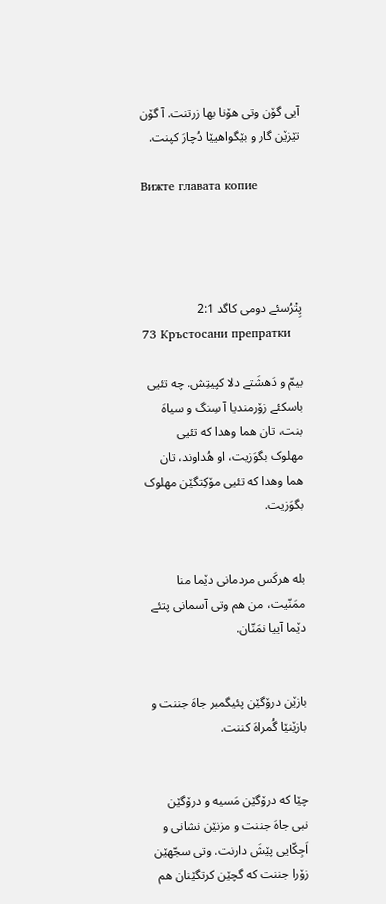آیی گۆن وتی هۆنا بها زرتنت. آ گۆن تێزێن گار و بێگواهیێا دُچارَ کپنت.

Вижте главата копие




پِتْرُسئے دومی کاگد 2:1
73 Кръстосани препратки

بیمّ و دَهشَتے دلا کپیتِش. چه تئیی باسکئے زۆرمندیا آ سِنگ و سیاهَ بنت، تان هما وهدا که تئیی مهلوک بگوَزیت، او هُداوند، تان هما وهدا که تئیی مۆکِتگێن مهلوک بگوَزیت.


بله هرکَس مردمانی دێما منا ممَنّیت، من هم وتی آسمانی پتئے دێما آییا نمَنّان.


بازێن درۆگێن پئیگمبر جاهَ جننت و بازێنێا گُمراهَ کننت.


چێا که درۆگێن مَسیه و درۆگێن نبی جاهَ جننت و مزنێن نشانی و اَجِکّایی پێشَ دارنت. وتی سجّهێن زۆرا جننت که گچێن کرتگێنان هم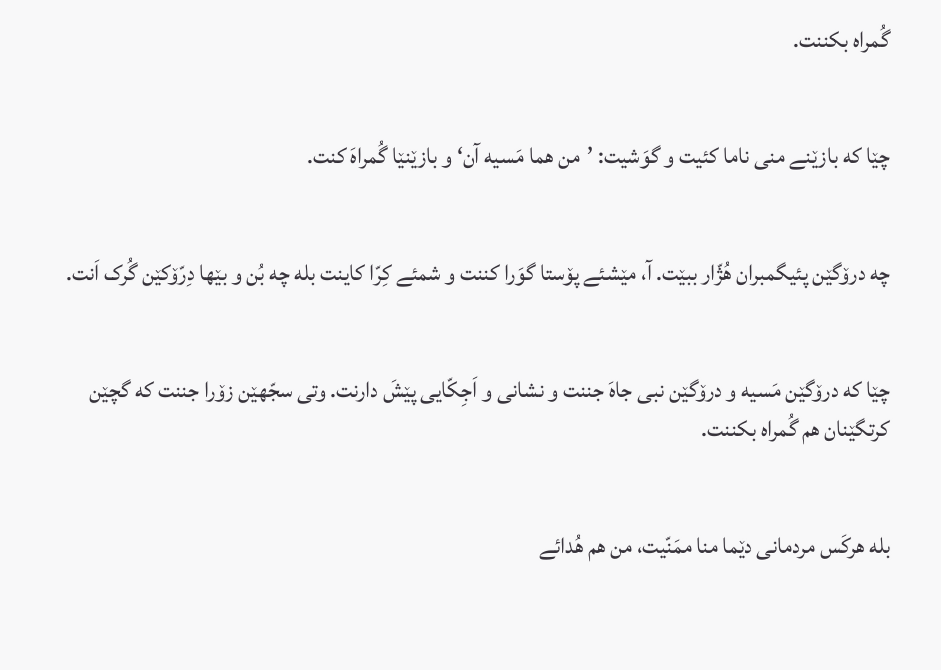گُمراه بکننت.


چێا که بازێنے منی ناما کئیت و گوَشیت: ’من هما مَسیه آن‘ و بازێنێا گُمراهَ کنت.


چه درۆگێن پئیگمبران هُژّار ببێت. آ، مێشئے پۆستا گوَرا کننت و شمئے کِرّا کاینت بله چه بُن و بێها دِرّۆکێن گُرک اَنت.


چێا که درۆگێن مَسیه و درۆگێن نبی جاهَ جننت و نشانی و اَجِکّایی پێشَ دارنت. وتی سجّهێن زۆرا جننت که گچێن کرتگێنان هم گُمراه بکننت.


بله هرکَس مردمانی دێما منا ممَنّیت، من هم هُدائے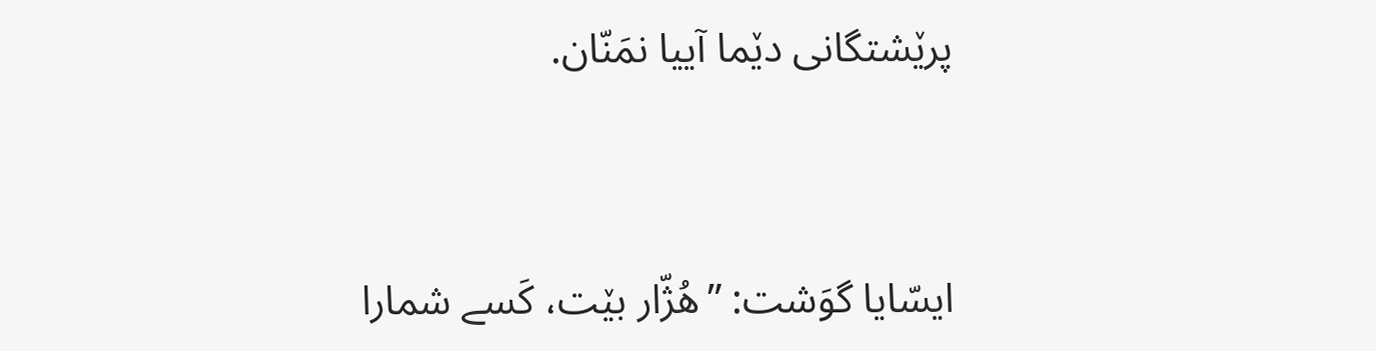پرێشتگانی دێما آییا نمَنّان.


ایسّایا گوَشت: ”هُژّار بێت، کَسے شمارا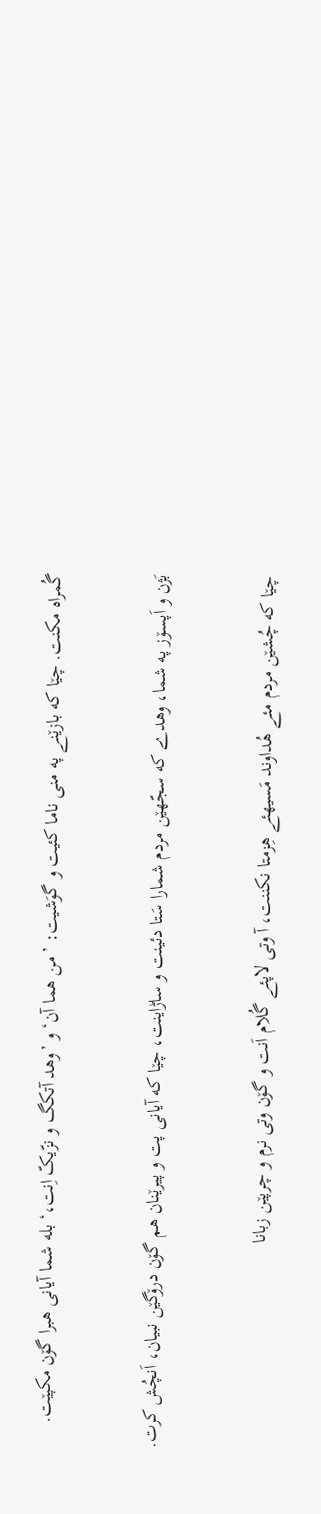گُمراه مکنت. چێا که بازێنے په منی ناما کئیت و گوَشیت: ’من هما آن‘ و ’وهد آتکگ و نزّیکّ اِنت،‘ بله شما آیانی هبرا گۆن مکپێت.


بَژن و اَپسۆز په شما، وهدے که سجّهێن مردم شمارا سَتا دئینت و ساڑاینت، چێا که آیانی پت و پیرێنان هم گۆن درۆگێن نبیان، اَنچُش کرت.


چێا که چُشێن مردم مئے هُداوند مَسیهئے هِزمتا نکننت، آ وتی لاپئے گُلام اَنت و گۆن وتی نرم و چرپێن زبانا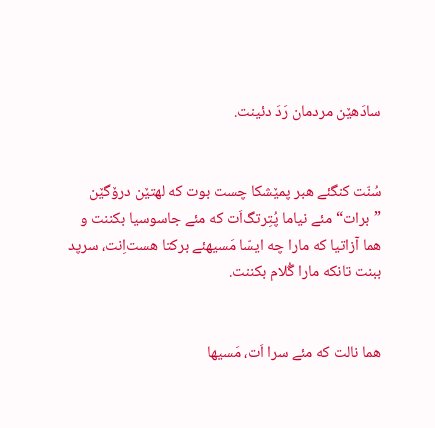سادَهێن مردمان رَدَ دئینت.


سُنّت کنگئے هبر پمێشکا چست بوت که لهتێن درۆگێن ”برات“ مئے نیاما پُتِرتگ‌اَت که مئے جاسوسیا بکننت و هما آزاتیا که مارا چه ایسّا مَسیهئے برکتا هست‌اِنت، سرپد ببنت تانکه مارا گُلام بکننت.


هما نالت که مئے سرا اَت، مَسیها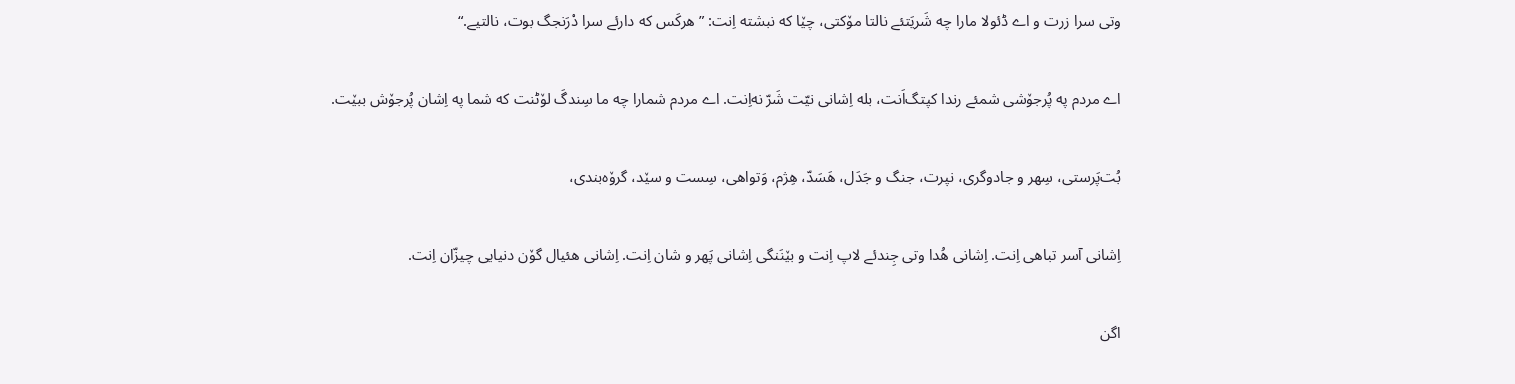وتی سرا زرت و اے ڈئولا مارا چه شَریَتئے نالتا مۆکتی، چێا که نبشته اِنت: ”هرکَس که دارئے سرا دْرَنجگ بوت، نالتیے.“


اے مردم په پُرجۆشی شمئے رندا کپتگ‌اَنت، بله اِشانی نیّت شَرّ نه‌اِنت. اے مردم شمارا چه ما سِندگَ لۆٹنت که شما په اِشان پُرجۆش ببێت.


بُت‌پَرستی، سِهر و جادوگری، نپرت، جنگ و جَدَل، هَسَدّ، هِژم، وَتواهی، سِست و سێد، گرۆه‌بندی،


اِشانی آسر تباهی اِنت. اِشانی هُدا وتی جِندئے لاپ اِنت و بێنَنگی اِشانی پَهر و شان اِنت. اِشانی هئیال گۆن دنیایی چیزّان اِنت.


اگن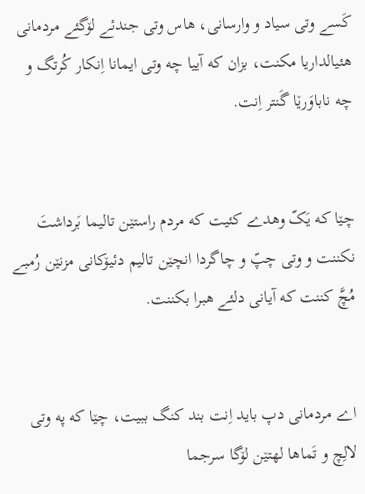کَسے وتی سیاد و وارسانی، هاس وتی جندئے لۆگئے مردمانی هئیالداریا مکنت، بزان که آییا چه وتی ایمانا اِنکار کُرتگ و چه ناباوَرێا گَنتر اِنت.


چێا که یَکّ وهدے کئیت که مردم راستێن تالیما بَرداشتَ نکننت و وتی چپّ و چاگردا انچێن تالیم دئیۆکانی مزنێن رُمبے مُچَّ کننت که آیانی دلئے هبرا بکننت.


اے مردمانی دپ باید اِنت بند کنگ ببیت، چێا که په وتی لالِچ و تَماها لهتێن لۆگا سرجما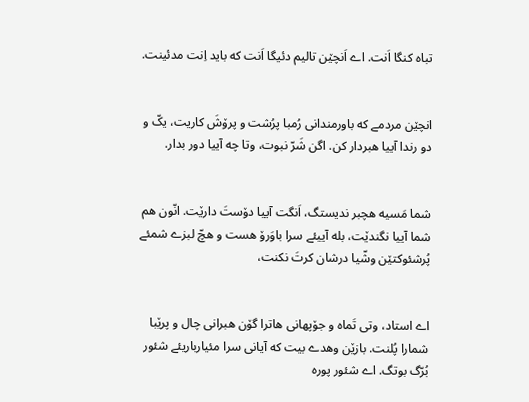تباه کنگا اَنت. اے اَنچێن تالیم دئیگا اَنت که باید اِنت مدئینت.


انچێن مردمے که باورمندانی رُمبا پرُشت و پرۆشَ کاریت، یکّ و دو رندا آییا هبردار کن. اگن شَرّ نبوت، وتا چه آییا دور بدار.


شما مَسیه هچبر ندیستگ، اَنگت آییا دۆستَ دارێت. انّون هم شما آییا نگندێت، بله آییئے سرا باوَرۆ هست و هچّ لبزے شمئے پُرشئوکتێن وشّیا درشان کرتَ نکنت،


اے استاد، وتی تَماه و جۆپهانی هاترا گۆن هبرانی چال و پرێبا شمارا پُلنت. بازێن وهدے بیت که آیانی سرا مئیارباریئے شئور بُرّگ بوتگ. اے شئور پوره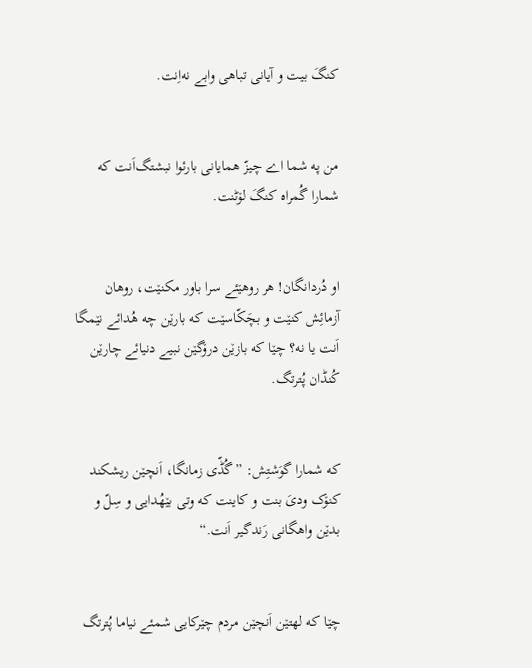کنگَ بیت و آیانی تباهی وابے نه‌اِنت.


من په شما اے چیزّ همایانی بارئوا نبشتگ‌اَنت که شمارا گُمراه کنگَ لۆٹنت.


او دُردانگان! هر روهێئے سرا باور مکنێت، روهان آزمائِش کنێت و بچَکّاسێت که بارێن چه هُدائے نێمگا اَنت یا نه؟ چێا که بازێن درۆگێن نبیے دنیائے چارێن کُنڈان پُترتگ.


که شمارا گوَشتِش: ”گُڈّی زمانگا، اَنچێن ریشکند کنۆک ودیَ بنت و کاینت که وتی بێهُدایی و سِلّ و بدێن واهگانی رَندگیر اَنت.“


چێا که لهتێن اَنچێن مردم چێرکایی شمئے نیاما پُترتگ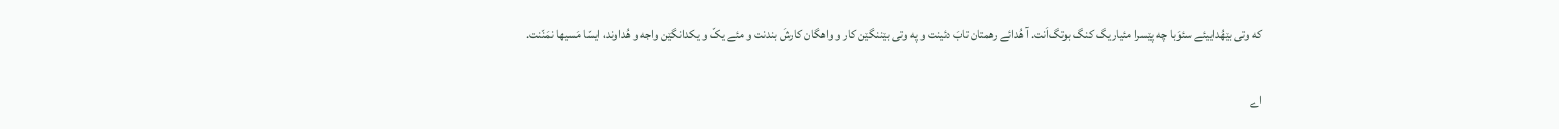که وتی بێهُداییئے سئوَبا چه پێسرا مئیاریگ کنگ بوتگ‌اَنت. آ هُدائے رهمتان تابَ دئینت و په وتی بێننگێن کار و واهگان کارشَ بندنت و مئے یکّ و یکدانگێن واجه و هُداوند، ایسّا مَسیها نمَنّنت.


اے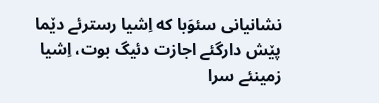نشانیانی سئوَبا که اِشیا رسترئے دێما پێش دارگئے اجازت دئیگ بوت، اِشیا زمینئے سرا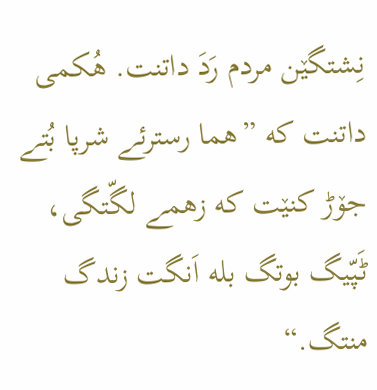نِشتگێن مردم رَدَ داتنت. هُکمی داتنت که ”هما رسترئے شرپا بُتے جۆڑ کنێت که زهمے لگّتگی، ٹَپّیگ بوتگ بله اَنگت زندگ منتگ.“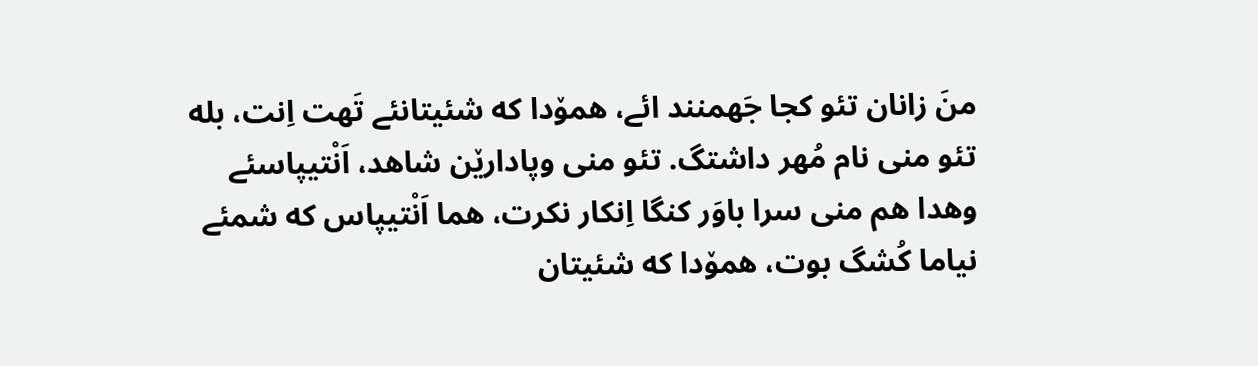منَ زانان تئو کجا جَهمنند ائے، همۆدا که شئیتانئے تَهت اِنت، بله تئو منی نام مُهر داشتگ. تئو منی وپادارێن شاهد، اَنْتیپاسئے وهدا هم منی سرا باوَر کنگا اِنکار نکرت، هما اَنْتیپاس که شمئے نیاما کُشگ بوت، همۆدا که شئیتان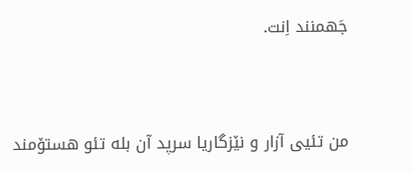جَهمنند اِنت.


من تئیی آزار و نێزگاریا سرپد آن بله تئو هستۆمند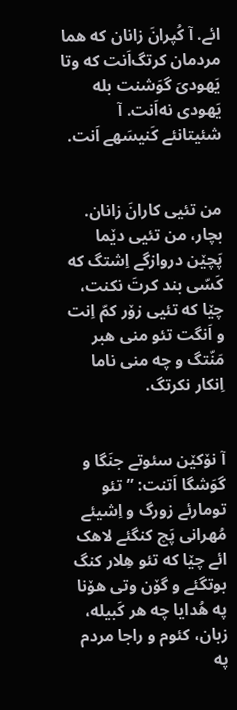ائے. آ کُپرانَ زانان که هما مردمان کرتگ‌اَنت که وتا یَهودیَ گوَشنت بله یَهودی نه‌اَنت. آ شئیتانئے کَنیسَهے اَنت.


من تئیی کارانَ زانان. بچار، من تئیی دێما پَچێن دروازگے اِشتگ که کَسّی بند کرتَ نکنت، چێا که تئیی زۆر کمّ اِنت و اَنگت تئو منی هبر مَنّتگ و چه منی ناما اِنکار نکرتگ.


آ نۆکێن سئوتے جنَگا و گوَشگا اَتنت: ”تئو تومارئے زورگ و اِشیئے مُهرانی پَچ کنگئے لاهک ائے چێا که تئو هِلار کنگ بوتگئے و گۆن وتی هۆنا په هُدایا چه هر کَبیله، زبان، کئوم و راجا مردم په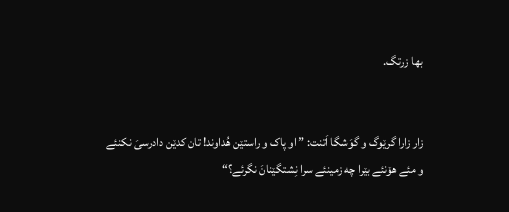بها زرتگ.


زار زارا گرێوگ و گوَشگا اَتنت: ”او پاک و راستێن هُداوند! تان کدێن دادرسیَ نکنئے و مئے هۆنئے بێرا چه زمینئے سرا نِشتگێنانَ نگرئے؟“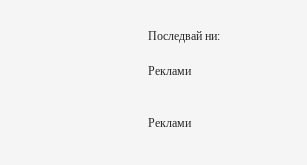Последвай ни:

Реклами


Реклами